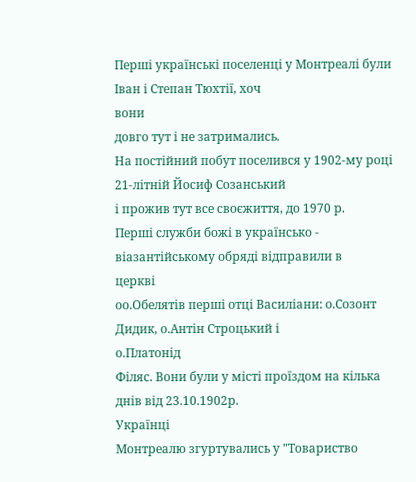Перші українські поселенці у Монтреалі були Іван і Степан Тюхтії, хоч
вони
довго тут і не затримались.
На постійний побут поселився у 1902-му році 21-літній Йосиф Созанський
і прожив тут все своєжиття, до 1970 р.
Перші служби божі в українсько - віазантійському обряді відправили в
церкві
оо.Обелятів перші отці Василіани: о.Созонт Дидик, о.Антін Строцький і
о.Платонід
Філяс. Вони були у місті проїздом на кілька днів від 23.10.1902р.
Українці
Монтреалю згуртувались у "Товариство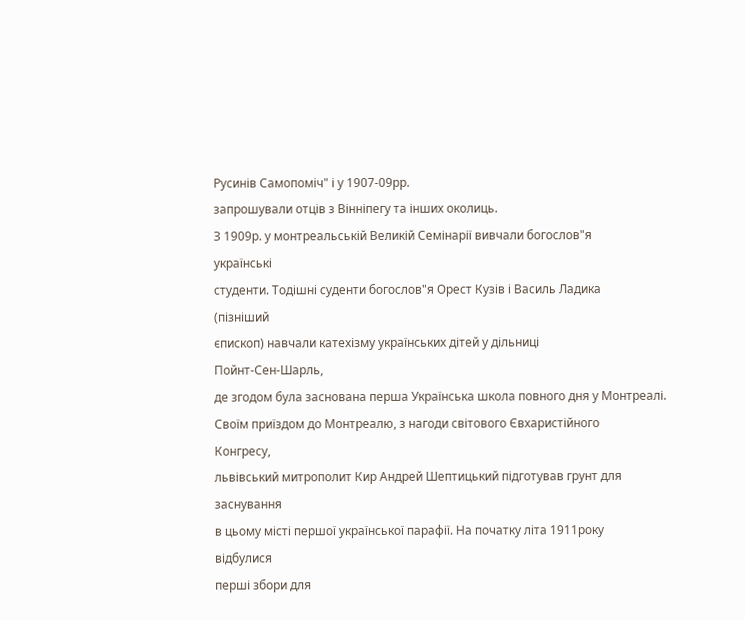Русинів Самопоміч" і у 1907-09рр.
запрошували отців з Вінніпегу та інших околиць.
З 1909р. у монтреальській Великій Семінарії вивчали богослов"я
українські
студенти. Тодішні суденти богослов"я Орест Кузів і Василь Ладика
(пізніший
єпископ) навчали катехізму українських дітей у дільниці
Пойнт-Сен-Шарль,
де згодом була заснована перша Українська школа повного дня у Монтреалі.
Своїм приїздом до Монтреалю, з нагоди світового Євхаристійного
Конгресу,
львівський митрополит Кир Андрей Шептицький підготував грунт для
заснування
в цьому місті першої української парафії. На початку літа 1911року
відбулися
перші збори для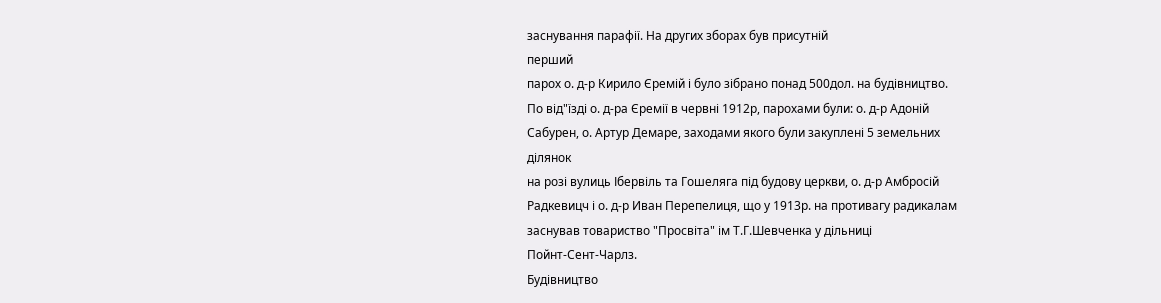заснування парафії. На других зборах був присутній
перший
парох о. д-р Кирило Єремій і було зібрано понад 500дол. на будівництво.
По від"їзді о. д-ра Єремії в червні 1912р, парохами були: о. д-р Адоній
Сабурен, о. Артур Демаре, заходами якого були закуплені 5 земельних
ділянок
на розі вулиць Ібервіль та Гошеляга під будову церкви, о. д-р Амбросій
Радкевицч і о. д-р Иван Перепелиця, що у 1913р. на противагу радикалам
заснував товариство "Просвіта" ім Т.Г.Шевченка у дільниці
Пойнт-Сент-Чарлз.
Будівництво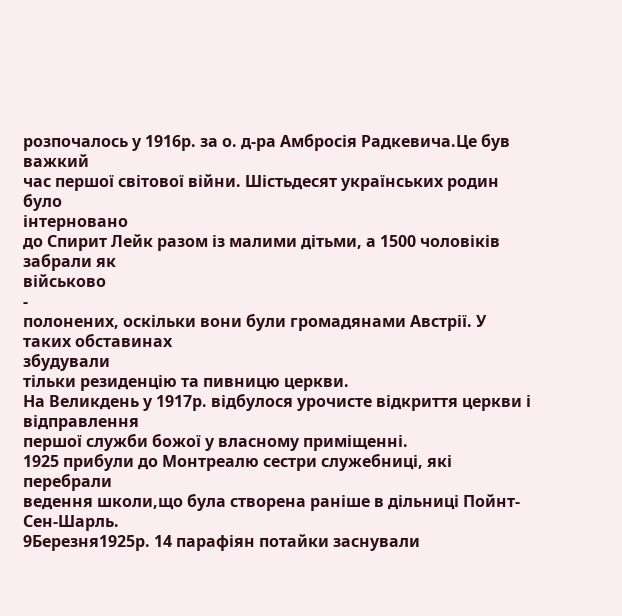розпочалось у 1916р. за о. д-ра Амбросія Радкевича.Це був важкий
час першої світової війни. Шістьдесят українських родин було
інтерновано
до Спирит Лейк разом із малими дітьми, а 1500 чоловіків забрали як
військово
-
полонених, оскільки вони були громадянами Австрії. У таких обставинах
збудували
тільки резиденцію та пивницю церкви.
На Великдень у 1917р. відбулося урочисте відкриття церкви і
відправлення
першої служби божої у власному приміщенні.
1925 прибули до Монтреалю сестри служебниці, які перебрали
ведення школи,що була створена раніше в дільниці Пойнт-Сен-Шарль.
9Березня1925р. 14 парафіян потайки заснували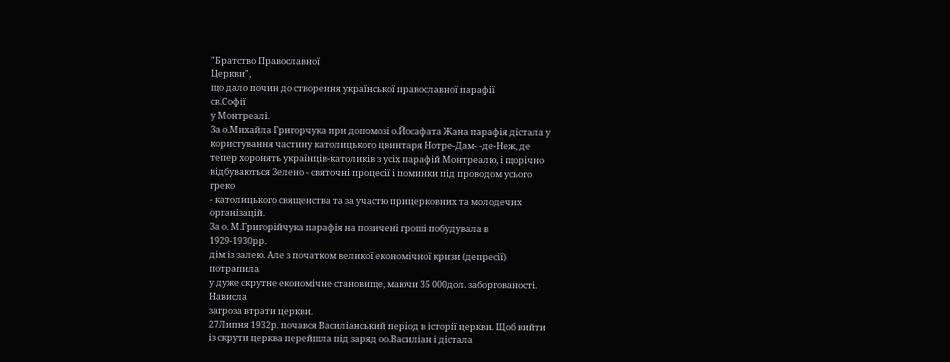"Братство Православної
Церкви",
що дало почин до створення української православної парафії
св.Софії
у Монтреалі.
За о.Михайла Григорчука при допомозі о.Йосафата Жана парафія дістала у
користування частину католицького цвинтаря Нотре-Дам- -де-Неж, де
тепер хоронять українців-католиків з усіх парафій Монтреалю, і щорічно
відбуваються Зелено - святочні процесії і поминки під проводом усього
греко
- католицького священства та за участю прицерковних та молодечих
організацій.
За о. М.Григорійчука парафія на позичені гроші побудувала в
1929-1930рр.
дім із залею. Але з початком великої економічної кризи (депресії)
потрапила
у дуже скрутне економічне становище, маючи 35 000дол. заборгованості.
Нависла
загроза втрати церкви.
27Липня 1932р. почався Василіанський період в історії церкви. Щоб вийти
із скрути церква перейшла під заряд оо.Василіан і дістала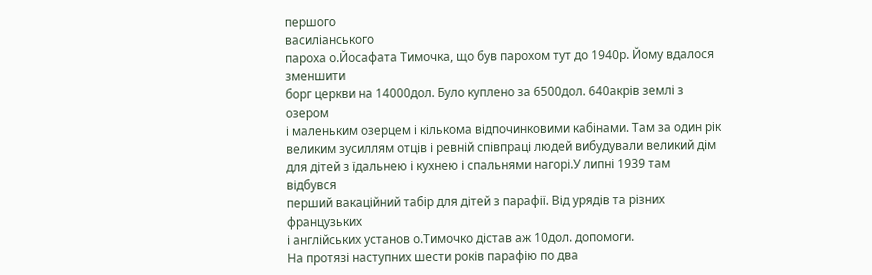першого
василіанського
пароха о.Йосафата Тимочка, що був парохом тут до 1940р. Йому вдалося
зменшити
борг церкви на 14000дол. Було куплено за 6500дол. 640акрів землі з
озером
і маленьким озерцем і кількома відпочинковими кабінами. Там за один рік
великим зусиллям отців і ревній співпраці людей вибудували великий дім
для дітей з їдальнею і кухнею і спальнями нагорі.У липні 1939 там
відбувся
перший вакаційний табір для дітей з парафії. Від урядів та різних
французьких
і англійських установ о.Тимочко дістав аж 10дол. допомоги.
На протязі наступних шести років парафію по два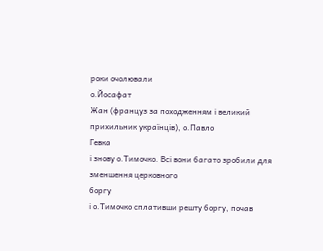роки очолювали
о.Йосафат
Жан (француз за походженням і великий прихильник українців), о.Павло
Гевка
і знову о.Тимочко. Всі вони багато зробили для зменшення церковного
боргу
і о.Тимочко сплативши решту боргу, почав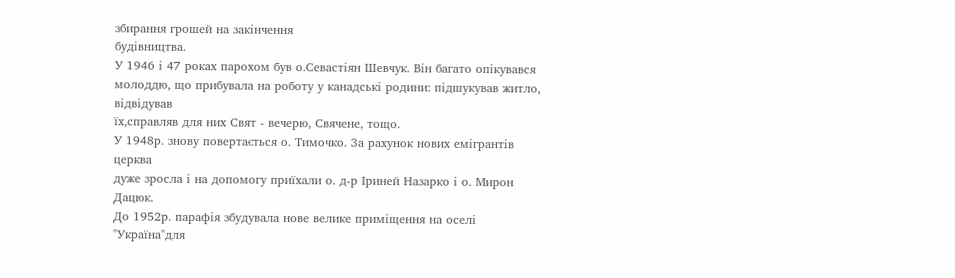збирання грошей на закінчення
будівництва.
У 1946 і 47 роках парохом був о.Севастіян Шевчук. Він багато опікувався
молоддю, що прибувала на роботу у канадські родини: підшукував житло,
відвідував
їх,справляв для них Свят - вечерю, Свячене, тощо.
У 1948р. знову повертається о. Тимочко. За рахунок нових емігрантів
церква
дуже зросла і на допомогу приїхали о. д-р Іриней Назарко і о. Мирон
Дацюк.
До 1952р. парафія збудувала нове велике приміщення на оселі
"Україна"для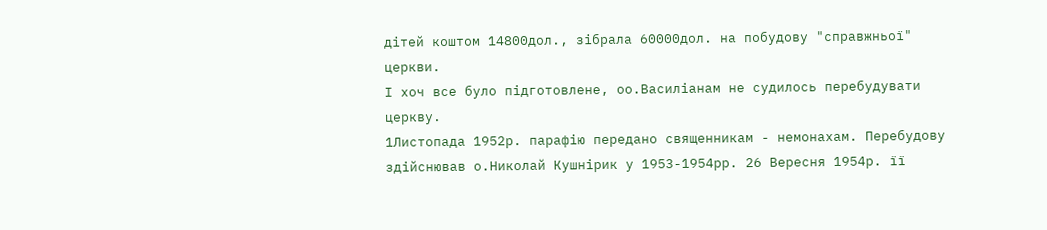дітей коштом 14800дол., зібрала 60000дол. на побудову "справжньої"
церкви.
І хоч все було підготовлене, оо.Василіанам не судилось перебудувати
церкву.
1Листопада 1952р. парафію передано священникам - немонахам. Перебудову
здійснював о.Николай Кушнірик у 1953-1954рр. 26 Вересня 1954р. її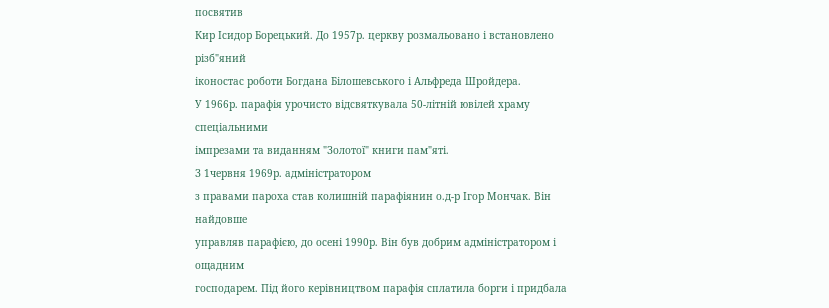посвятив
Кир Ісидор Борецький. До 1957р. церкву розмальовано і встановлено
різб"яний
іконостас роботи Богдана Білошевського і Альфреда Шройдера.
У 1966р. парафія урочисто відсвяткувала 50-літній ювілей храму
спеціальними
імпрезами та виданням "Золотої" книги пам"яті.
З 1червня 1969р. адміністратором
з правами пароха став колишній парафіянин о.д-р Ігор Мончак. Він
найдовше
управляв парафією, до осені 1990р. Він був добрим адміністратором і
ощадним
господарем. Під його керівництвом парафія сплатила борги і придбала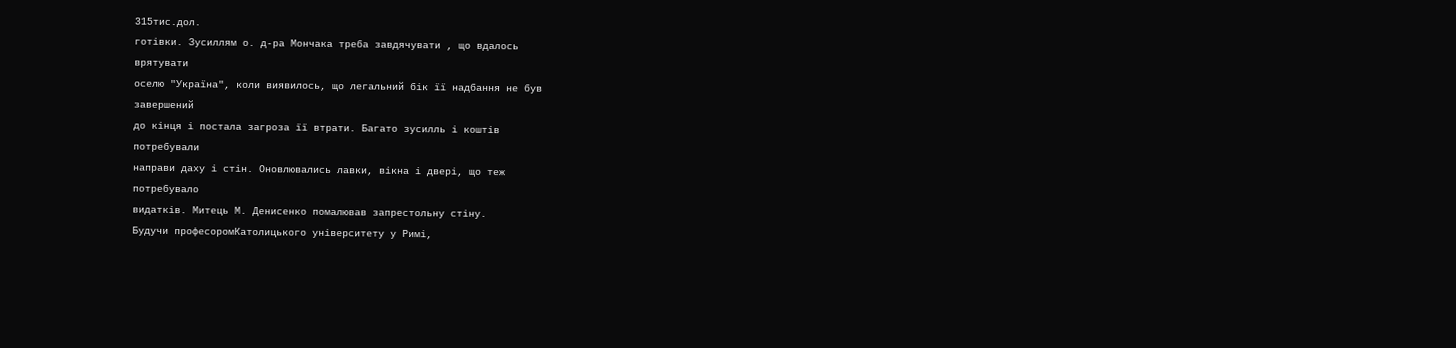315тис.дол.
готівки. Зусиллям о. д-ра Мончака треба завдячувати , що вдалось
врятувати
оселю "Україна", коли виявилось, що легальний бік її надбання не був
завершений
до кінця і постала загроза її втрати. Багато зусилль і коштів
потребували
направи даху і стін. Оновлювались лавки, вікна і двері, що теж
потребувало
видатків. Митець М. Денисенко помалював запрестольну стіну.
Будучи професоромКатолицького університету у Римі,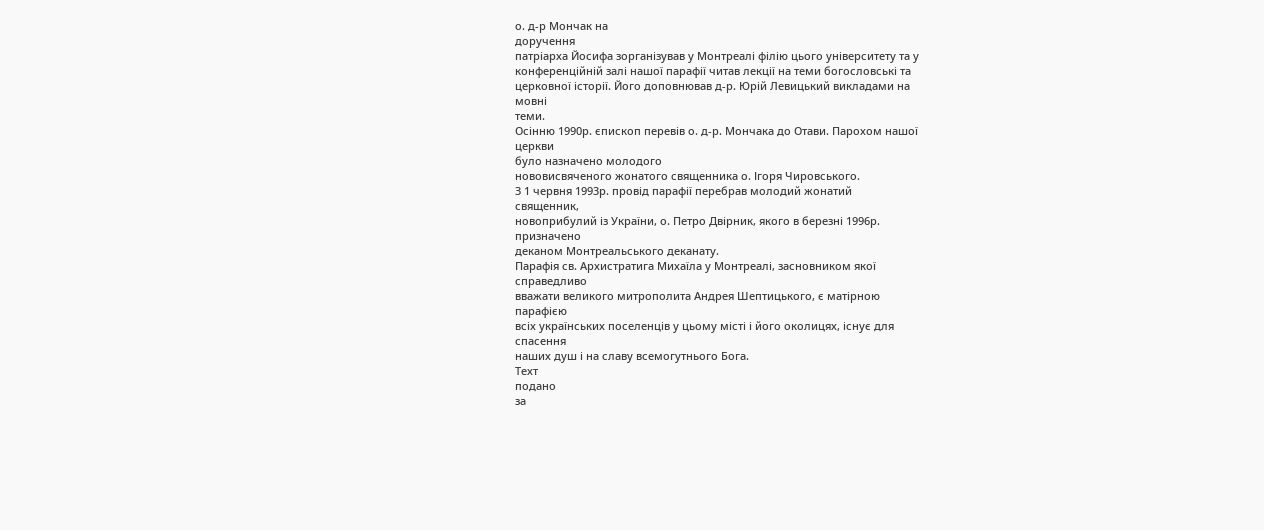о. д-р Мончак на
доручення
патріарха Йосифа зорганізував у Монтреалі філію цього університету та у
конференційній залі нашої парафії читав лекції на теми богословські та
церковної історії. Його доповнював д-р. Юрій Левицький викладами на
мовні
теми.
Осінню 1990р. єпископ перевів о. д-р. Мончака до Отави. Парохом нашої
церкви
було назначено молодого
нововисвяченого жонатого священника о. Ігоря Чировського.
З 1 червня 1993р. провід парафії перебрав молодий жонатий
священник,
новоприбулий із України, о. Петро Двірник, якого в березні 1996р.
призначено
деканом Монтреальського деканату.
Парафія св. Архистратига Михаїла у Монтреалі, засновником якої
справедливо
вважати великого митрополита Андрея Шептицького, є матірною
парафією
всіх українських поселенців у цьому місті і його околицях, існує для
спасення
наших душ і на славу всемогутнього Бога.
Техт
подано
за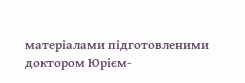матеріалами підготовленими доктором Юрієм-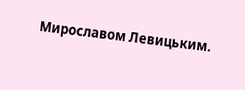Мирославом Левицьким.